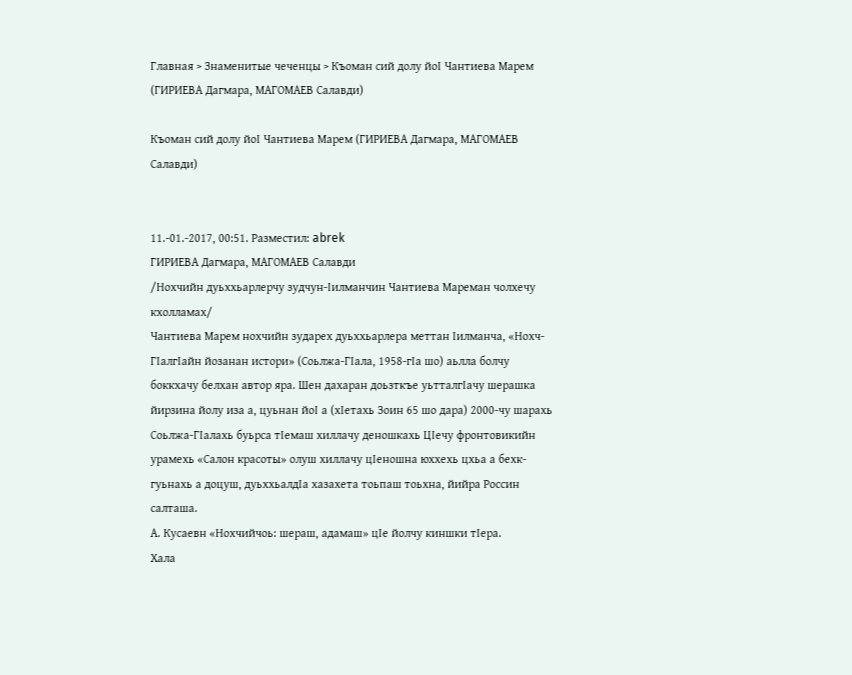Главная > Знаменитые чеченцы > Къоман сий долу йоI Чантиева Марем (ГИРИЕВА Дагмара, МАГОМАЕВ Салавди)

Къоман сий долу йоI Чантиева Марем (ГИРИЕВА Дагмара, МАГОМАЕВ Салавди)


11.-01.-2017, 00:51. Разместил: abrek
ГИРИЕВА Дагмара, МАГОМАЕВ Салавди
/Нохчийн дуьххьарлерчу зудчун-Iилманчин Чантиева Мареман чолхечу кхолламах/
Чантиева Марем нохчийн зударех дуьххьарлера меттан Iилманча, «Нохч-ГIалгIайн йозанан истори» (Соьлжа-ГIала, 1958-гIа шо) аьлла болчу боккхачу белхан автор яра. Шен дахаран доьзткъе уьтталгIачу шерашка йирзина йолу иза а, цуьнан йоI а (хIетахь Зоин 65 шо дара) 2000-чу шарахь Соьлжа-ГIалахь буьрса тIемаш хиллачу деношкахь ЦIечу фронтовикийн урамехь «Салон красоты» олуш хиллачу цIеношна юххехь цхьа а бехк-гуьнахь а доцуш, дуьххьалдIа хазахета тоьпаш тоьхна, йийра Россин салташа.
А. Кусаевн «Нохчийчоь: шераш, адамаш» цIе йолчу киншки тIера.
Хала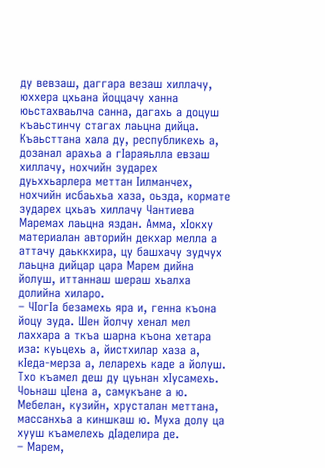ду вевзаш, даггара везаш хиллачу, юххера цхьана йоццачу ханна юьстахваьлча санна, дагахь а доцуш къаьстинчу стагах лаьцна дийца. Къаьсттана хала ду, республикехь а, дозанал арахьа а гIараяьлла евзаш хиллачу, нохчийн зударех дуьххьарлера меттан Iилманчех, нохчийн исбаьхьа хаза, оьзда, кормате зударех цхьаъ хиллачу Чантиева Маремах лаьцна яздан. Амма, хIокху материалан авторийн декхар мелла а аттачу даьккхира, цу башхачу зудчух лаьцна дийцар цара Марем дийна йолуш, иттаннаш шераш хьалха долийна хиларо.
– ЧIогIа безамехь яра и, генна къона йоцу зуда. Шен йолчу хенал мел лаххара а ткъа шарна къона хетара иза: куьцехь а, йистхилар хаза а, кIеда-мерза а, леларехь каде а йолуш. Тхо къамел деш ду цуьнан хIусамехь. Чоьнаш цIена а, самукъане а ю. Мебелан, кузийн, хрусталан меттана, массанхьа а киншкаш ю. Муха долу ца хууш къамелехь дIаделира де.
– Марем,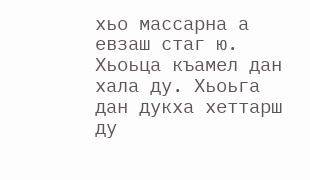хьо массарна а евзаш стаг ю. Хьоьца къамел дан хала ду. Хьоьга дан дукха хеттарш ду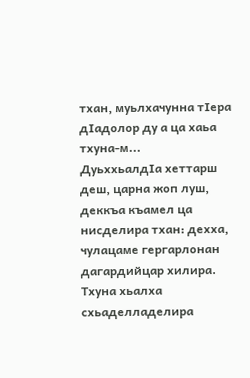тхан, муьлхачунна тIера дIадолор ду а ца хаьа тхуна-м...
ДуьххьалдIа хеттарш деш, царна жоп луш, деккъа къамел ца нисделира тхан: дехха, чулацаме гергарлонан дагардийцар хилира. Тхуна хьалха схьаделладелира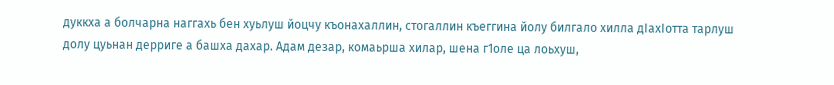дуккха а болчарна наггахь бен хуьлуш йоцчу къонахаллин, стогаллин къеггина йолу билгало хилла дIахIотта тарлуш долу цуьнан дерриге а башха дахар. Адам дезар, комаьрша хилар, шена г1оле ца лоьхуш,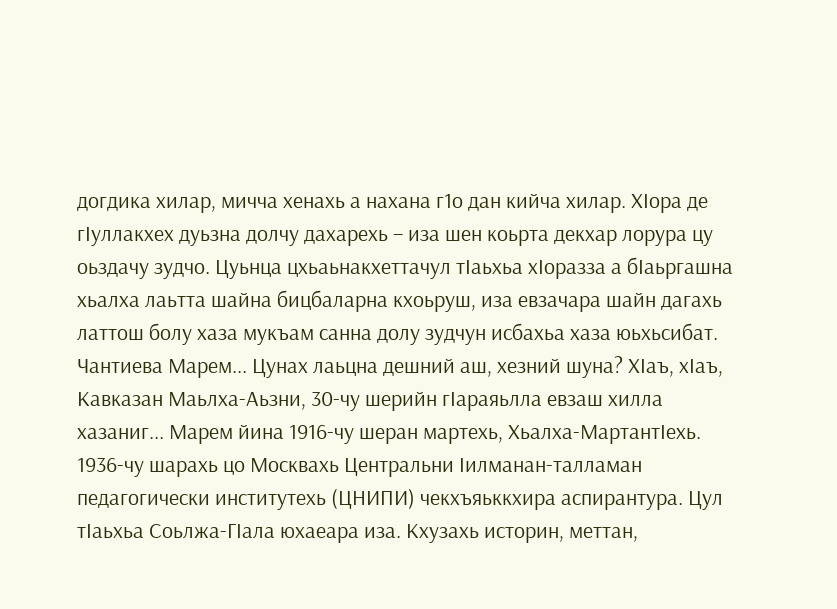догдика хилар, мичча хенахь а нахана г1о дан кийча хилар. ХIора де гIуллакхех дуьзна долчу дахарехь – иза шен коьрта декхар лорура цу оьздачу зудчо. Цуьнца цхьаьнакхеттачул тIаьхьа хIоразза а бIаьргашна хьалха лаьтта шайна бицбаларна кхоьруш, иза евзачара шайн дагахь латтош болу хаза мукъам санна долу зудчун исбахьа хаза юьхьсибат.
Чантиева Марем... Цунах лаьцна дешний аш, хезний шуна? ХIаъ, хIаъ, Кавказан Маьлха-Аьзни, 30-чу шерийн гIараяьлла евзаш хилла хазаниг... Марем йина 1916-чу шеран мартехь, Хьалха-МартантIехь. 1936-чу шарахь цо Москвахь Центральни Iилманан-талламан педагогически институтехь (ЦНИПИ) чекхъяьккхира аспирантура. Цул тIаьхьа Соьлжа-ГIала юхаеара иза. Кхузахь историн, меттан,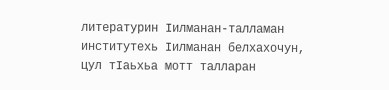литературин Iилманан-талламан институтехь Iилманан белхахочун, цул тIаьхьа мотт талларан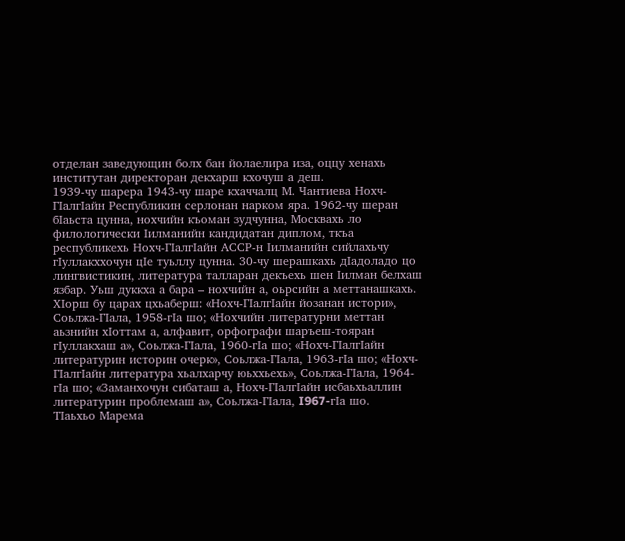отделан заведующин болх бан йолаелира иза, оццу хенахь институтан директоран декхарш кхочуш а деш.
1939-чу шарера 1943-чу шаре кхаччалц М. Чантиева Нохч-ГIалгIайн Республикин серлонан нарком яра. 1962-чу шеран бIаьста цунна, нохчийн къоман зудчунна, Москвахь ло филологически Iилманийн кандидатан диплом, ткъа республикехь Нохч-ГIалгIайн АССР-н Iилманийн сийлахьчу гIуллакххочун цIе туьллу цунна. 30-чу шерашкахь дIадоладо цо лингвистикин, литература талларан декъехь шен Iилман белхаш язбар. Уьш дуккха а бара – нохчийн а, оьрсийн а меттанашкахь. ХIорш бу царах цхьаберш: «Нохч-ГIалгIайн йозанан истори», Соьлжа-ГIала, 1958-гIа шо; «Нохчийн литературни меттан аьзнийн хIоттам а, алфавит, орфографи шаръеш-тояран гIуллакхаш а», Соьлжа-ГIала, 1960-гIа шо; «Нохч-ГIалгIайн литературин историн очерк», Соьлжа-ГIала, 1963-гIа шо; «Нохч-ГIалгIайн литература хьалхарчу юьххьехь», Соьлжа-ГIала, 1964-гIа шо; «Заманхочун сибаташ а, Нохч-ГIалгIайн исбаьхьаллин литературин проблемаш а», Соьлжа-ГIала, I967-гIа шо.
ТIаьхьо Марема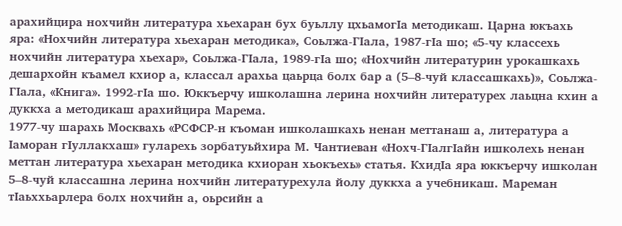арахийцира нохчийн литература хьехаран бух буьллу цхьамогIа методикаш. Царна юкъахь яра: «Нохчийн литература хьехаран методика», Соьлжа-ГIала, 1987-гIа шо; «5-чу классехь нохчийн литература хьехар», Соьлжа-ГIала, 1989-гIа шо; «Нохчийн литературин урокашкахь дешархойн къамел кхиор а, классал арахьа цаьрца болх бар а (5–8-чуй классашкахь)», Соьлжа-ГIала, «Книга». 1992-гIа шо. Юккъерчу ишколашна лерина нохчийн литературех лаьцна кхин а дуккха а методикаш арахийцира Марема.
1977-чу шарахь Москвахь «РСФСР-н къоман ишколашкахь ненан меттанаш а, литература а Iаморан гIуллакхаш» гуларехь зорбатуьйхира М. Чантиеван «Нохч-ГIалгIайн ишколехь ненан меттан литература хьехаран методика кхиоран хьокъехь» статья. КхидIа яра юккъерчу ишколан 5–8-чуй классашна лерина нохчийн литературехула йолу дуккха а учебникаш. Мареман тIаьххьарлера болх нохчийн а, оьрсийн а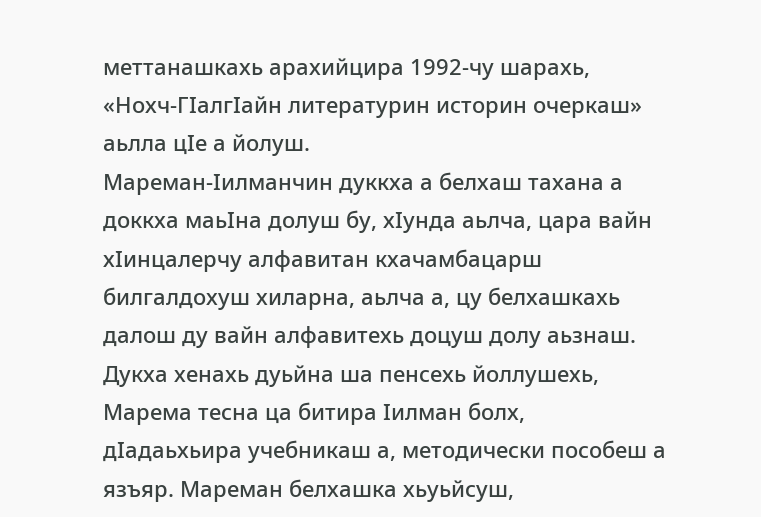меттанашкахь арахийцира 1992-чу шарахь, «Нохч-ГIалгIайн литературин историн очеркаш» аьлла цIе а йолуш.
Мареман-Iилманчин дуккха а белхаш тахана а доккха маьIна долуш бу, хIунда аьлча, цара вайн хIинцалерчу алфавитан кхачамбацарш билгалдохуш хиларна, аьлча а, цу белхашкахь далош ду вайн алфавитехь доцуш долу аьзнаш.
Дукха хенахь дуьйна ша пенсехь йоллушехь, Марема тесна ца битира Iилман болх, дIадаьхьира учебникаш а, методически пособеш а язъяр. Мареман белхашка хьуьйсуш,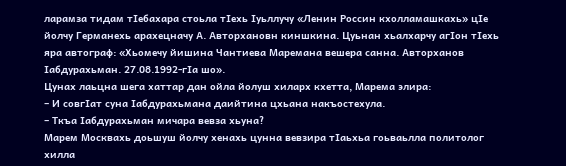ларамза тидам тIебахара стоьла тIехь Iуьллучу «Ленин Россин кхолламашкахь» цIе йолчу Германехь арахецначу А. Авторхановн киншкина. Цуьнан хьалхарчу агIон тIехь яра автограф: «Хьомечу йишина Чантиева Маремана вешера санна. Авторханов Iабдурахьман. 27.08.1992-гIа шо».
Цунах лаьцна шега хаттар дан ойла йолуш хиларх кхетта, Марема элира:
– И совгIат суна Iабдурахьмана даийтина цхьана накъостехула.
– Ткъа Iабдурахьман мичара вевза хьуна?
Марем Москвахь доьшуш йолчу хенахь цунна вевзира тIаьхьа гоьваьлла политолог хилла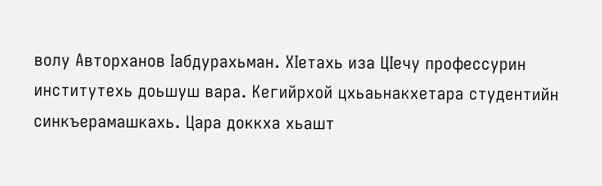волу Авторханов Iабдурахьман. ХIетахь иза ЦIечу профессурин институтехь доьшуш вара. Кегийрхой цхьаьнакхетара студентийн синкъерамашкахь. Цара доккха хьашт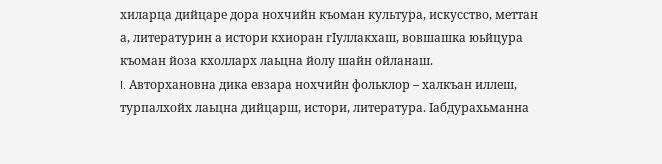хиларца дийцаре дора нохчийн къоман культура, искусство, меттан а, литературин а истори кхиоран гIуллакхаш, вовшашка юьйцура къоман йоза кхолларх лаьцна йолу шайн ойланаш.
I. Авторхановна дика евзара нохчийн фольклор – халкъан иллеш, турпалхойх лаьцна дийцарш, истори, литература. Iабдурахьманна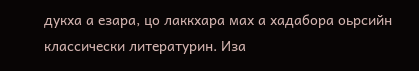дукха а езара, цо лаккхара мах а хадабора оьрсийн классически литературин. Иза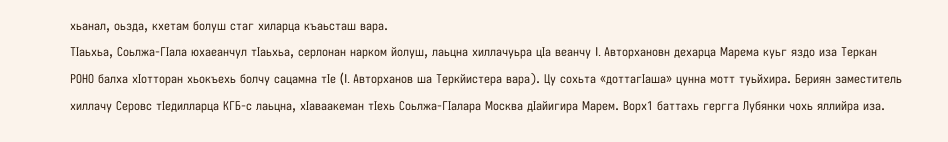хьанал, оьзда, кхетам болуш стаг хиларца къаьсташ вара.
ТIаьхьа, Соьлжа-ГIала юхаеанчул тIаьхьа, серлонан нарком йолуш, лаьцна хиллачуьра цIа веанчу I. Авторхановн дехарца Марема куьг яздо иза Теркан РОНО балха хIотторан хьокъехь болчу сацамна тIе (I. Авторханов ша Теркйистера вара). Цу сохьта «доттагIаша» цунна мотт туьйхира. Бериян заместитель хиллачу Серовс тIедилларца КГБ-с лаьцна, хIаваакеман тIехь Соьлжа-ГIалара Москва дIайигира Марем. Ворх1 баттахь гергга Лубянки чохь яллийра иза.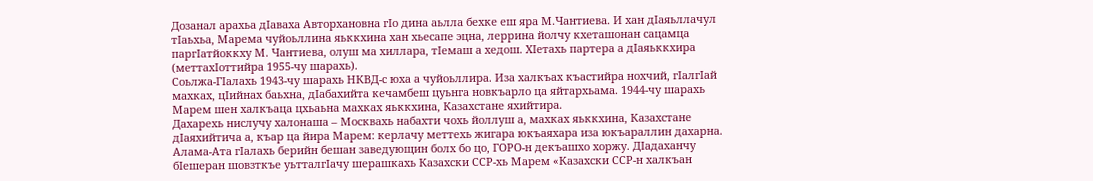Дозанал арахьа дIаваха Авторхановна гIо дина аьлла бехке еш яра М.Чантиева. И хан дIаяьллачул тIаьхьа, Марема чуйоьллина яьккхина хан хьесапе эцна, леррина йолчу кхеташонан сацамца паргIатйоккху М. Чантиева, олуш ма хиллара, тIемаш а хедош. ХIетахь партера а дIаяьккхира (меттахIоттийра 1955-чу шарахь).
Соьлжа-ГIалахь 1943-чу шарахь НКВД-с юха а чуйоьллира. Иза халкъах къастийра нохчий, гIалгIай махках, цIийнах баьхна, дIабахийта кечамбеш цуьнга новкъарло ца яйтархьама. 1944-чу шарахь Марем шен халкъаца цхьаьна махках яьккхина, Казахстане яхийтира.
Дахарехь нислучу халонаша – Москвахь набахти чохь йоллуш а, махках яьккхина, Казахстане дIаяхийтича а, къар ца йира Марем: керлачу меттехь жигара юкъаяхара иза юкъараллин дахарна. Алама-Ата гIалахь берийн бешан заведующин болх бо цо, ГОРО-н декъашхо хоржу. ДIадаханчу бIешеран шовзткъе уьтталгIачу шерашкахь Казахски ССР-хь Марем «Казахски ССР-н халкъан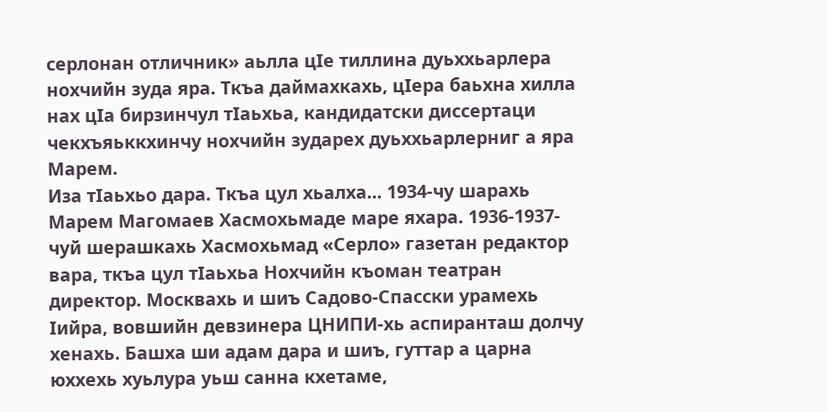серлонан отличник» аьлла цIе тиллина дуьххьарлера нохчийн зуда яра. Ткъа даймахкахь, цIера баьхна хилла нах цIа бирзинчул тIаьхьа, кандидатски диссертаци чекхъяьккхинчу нохчийн зударех дуьххьарлерниг а яра Марем.
Иза тIаьхьо дара. Ткъа цул хьалха... 1934-чу шарахь Марем Магомаев Хасмохьмаде маре яхара. 1936-1937-чуй шерашкахь Хасмохьмад «Серло» газетан редактор вара, ткъа цул тIаьхьа Нохчийн къоман театран директор. Москвахь и шиъ Садово-Спасски урамехь Iийра, вовшийн девзинера ЦНИПИ-хь аспиранташ долчу хенахь. Башха ши адам дара и шиъ, гуттар а царна юххехь хуьлура уьш санна кхетаме,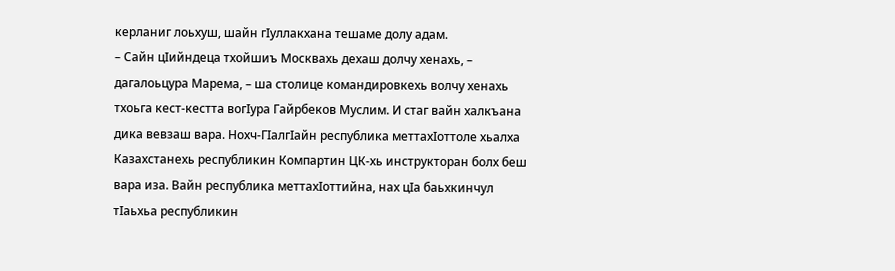керланиг лоьхуш, шайн гIуллакхана тешаме долу адам.
– Сайн цIийндеца тхойшиъ Москвахь дехаш долчу хенахь, – дагалоьцура Марема, – ша столице командировкехь волчу хенахь тхоьга кест-кестта вогIура Гайрбеков Муслим. И стаг вайн халкъана дика вевзаш вара. Нохч-ГIалгIайн республика меттахIоттоле хьалха Казахстанехь республикин Компартин ЦК-хь инструкторан болх беш вара иза. Вайн республика меттахIоттийна, нах цIа баьхкинчул тIаьхьа республикин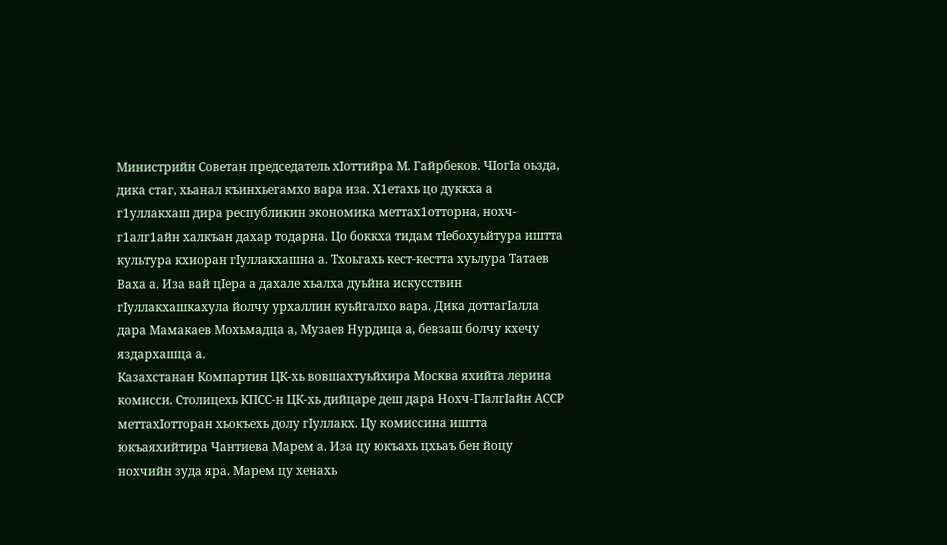Министрийн Советан председатель хIоттийра М. Гайрбеков. ЧIогIа оьзда, дика стаг, хьанал къинхьегамхо вара иза. Х1етахь цо дуккха а г1уллакхаш дира республикин экономика меттах1отторна, нохч-г1алг1айн халкъан дахар тодарна. Цо боккха тидам тIебохуьйтура иштта культура кхиоран гIуллакхашна а. Тхоьгахь кест-кестта хуьлура Татаев Ваха а. Иза вай цIера а дахале хьалха дуьйна искусствин гIуллакхашкахула йолчу урхаллин куьйгалхо вара. Дика доттагIалла дара Мамакаев Мохьмадца а, Музаев Нурдица а, бевзаш болчу кхечу яздархашца а.
Казахстанан Компартин ЦК-хь вовшахтуьйхира Москва яхийта лерина комисси. Столицехь КПСС-н ЦК-хь дийцаре деш дара Нохч-ГIалгIайн АССР меттахIотторан хьокъехь долу гIуллакх. Цу комиссина иштта юкъаяхийтира Чантиева Марем а. Иза цу юкъахь цхьаъ бен йоцу нохчийн зуда яра. Марем цу хенахь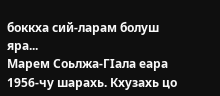боккха сий-ларам болуш яра...
Марем Соьлжа-ГIала еара 1956-чу шарахь. Кхузахь цо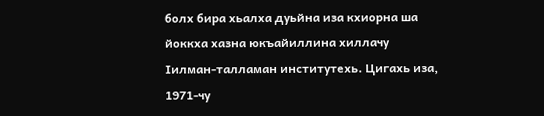болх бира хьалха дуьйна иза кхиорна ша йоккха хазна юкъайиллина хиллачу Iилман-талламан институтехь. Цигахь иза, 1971-чу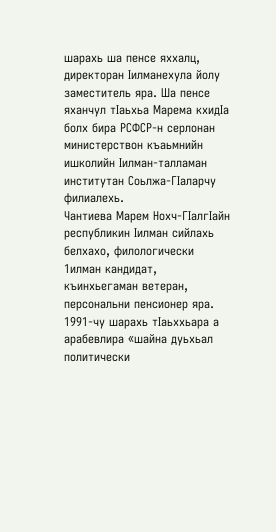шарахь ша пенсе яххалц, директоран Iилманехула йолу заместитель яра. Ша пенсе яханчул тIаьхьа Марема кхидIа болх бира РСФСР-н серлонан министерствон къаьмнийн ишколийн Iилман-талламан институтан Соьлжа-ГIаларчу филиалехь.
Чантиева Марем Нохч-ГIалгIайн республикин Iилман сийлахь белхахо, филологически 1илман кандидат, къинхьегаман ветеран, персональни пенсионер яра.
1991-чу шарахь тIаьххьара а арабевлира «шайна дуьхьал политически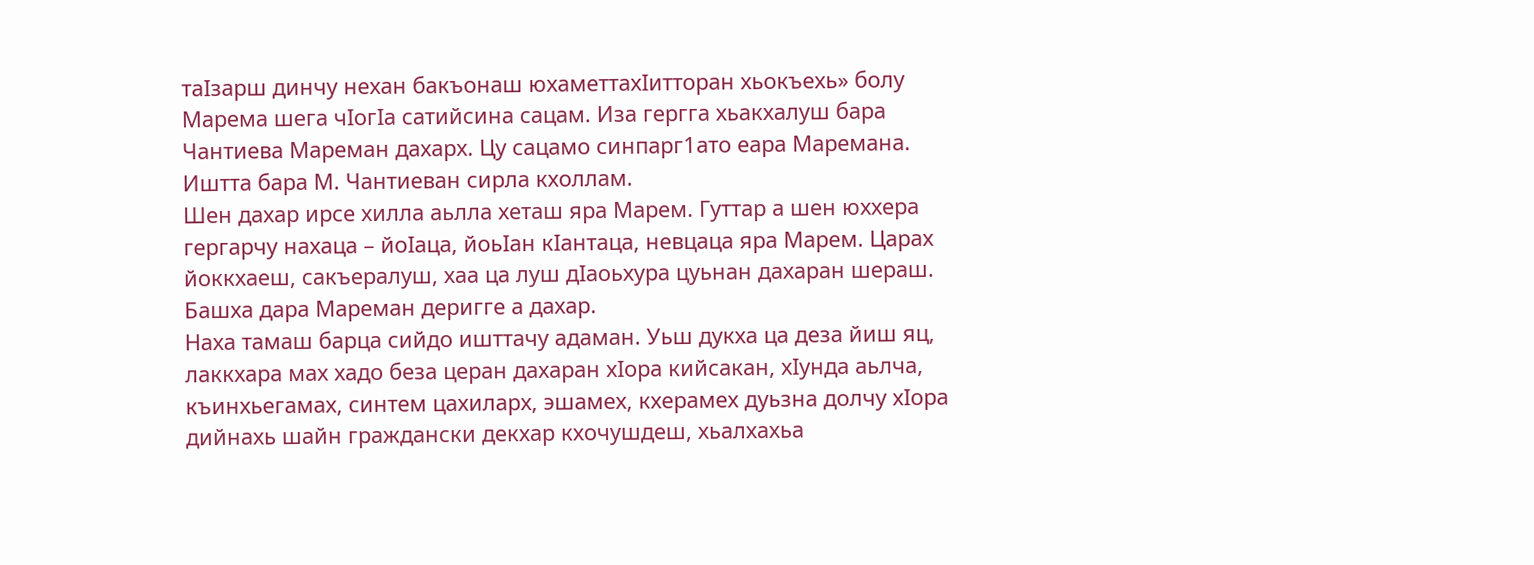таIзарш динчу нехан бакъонаш юхаметтахIитторан хьокъехь» болу Марема шега чIогIа сатийсина сацам. Иза гергга хьакхалуш бара Чантиева Мареман дахарх. Цу сацамо синпарг1ато еара Маремана.
Иштта бара М. Чантиеван сирла кхоллам.
Шен дахар ирсе хилла аьлла хеташ яра Марем. Гуттар а шен юххера гергарчу нахаца – йоIаца, йоьIан кIантаца, невцаца яра Марем. Царах йоккхаеш, сакъералуш, хаа ца луш дIаоьхура цуьнан дахаран шераш. Башха дара Мареман деригге а дахар.
Наха тамаш барца сийдо ишттачу адаман. Уьш дукха ца деза йиш яц, лаккхара мах хадо беза церан дахаран хIора кийсакан, хIунда аьлча, къинхьегамах, синтем цахиларх, эшамех, кхерамех дуьзна долчу хIора дийнахь шайн граждански декхар кхочушдеш, хьалхахьа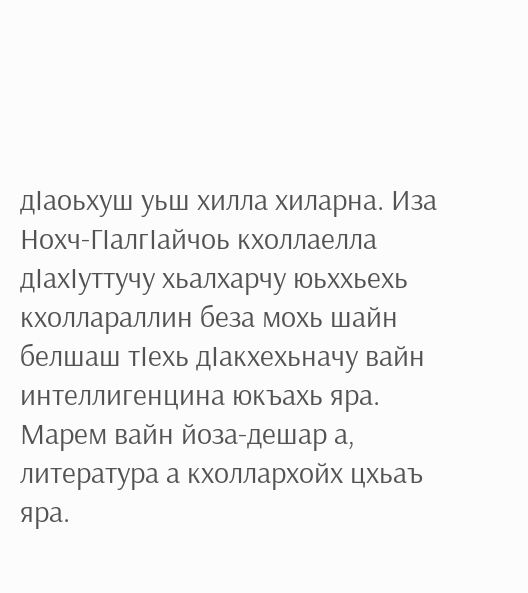дIаоьхуш уьш хилла хиларна. Иза Нохч-ГIалгIайчоь кхоллаелла дIахIуттучу хьалхарчу юьххьехь кхоллараллин беза мохь шайн белшаш тIехь дIакхехьначу вайн интеллигенцина юкъахь яра. Марем вайн йоза-дешар а, литература а кхоллархойх цхьаъ яра.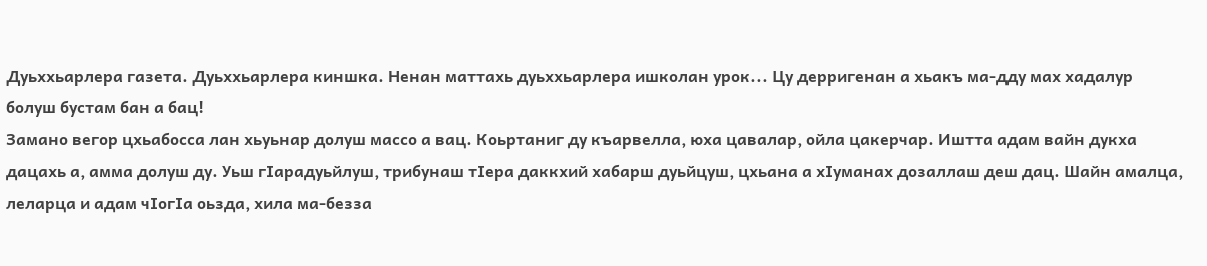Дуьххьарлера газета. Дуьххьарлера киншка. Ненан маттахь дуьххьарлера ишколан урок... Цу дерригенан а хьакъ ма-дду мах хадалур болуш бустам бан а бац!
Замано вегор цхьабосса лан хьуьнар долуш массо а вац. Коьртаниг ду къарвелла, юха цавалар, ойла цакерчар. Иштта адам вайн дукха дацахь а, амма долуш ду. Уьш гIарадуьйлуш, трибунаш тIера даккхий хабарш дуьйцуш, цхьана а хIуманах дозаллаш деш дац. Шайн амалца, леларца и адам чIогIа оьзда, хила ма-безза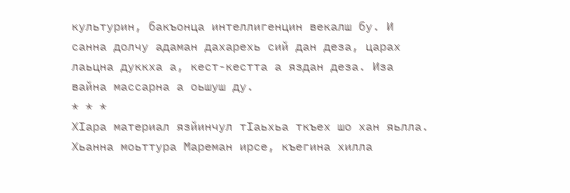культурин, бакъонца интеллигенцин векалш бу. И санна долчу адаман дахарехь сий дан деза, царах лаьцна дуккха а, кест-кестта а яздан деза. Иза вайна массарна а оьшуш ду.
* * *
ХIара материал язйинчул тIаьхьа ткъех шо хан яьлла. Хьанна моьттура Мареман ирсе, къегина хилла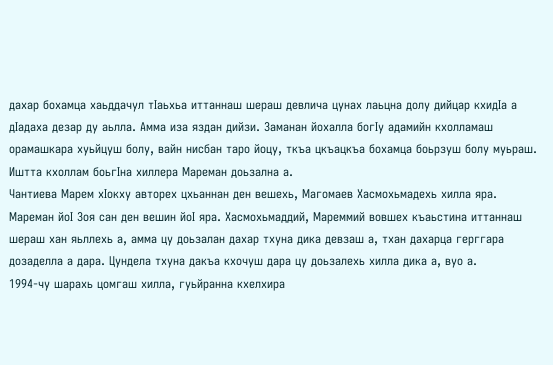дахар бохамца хаьддачул тIаьхьа иттаннаш шераш девлича цунах лаьцна долу дийцар кхидIа а дIадаха дезар ду аьлла. Амма иза яздан дийзи. Заманан йохалла богIу адамийн кхолламаш орамашкара хуьйцуш болу, вайн нисбан таро йоцу, ткъа цкъацкъа бохамца боьрзуш болу муьраш. Иштта кхоллам боьгIна хиллера Мареман доьзална а.
Чантиева Марем хIокху авторех цхьаннан ден вешехь, Магомаев Хасмохьмадехь хилла яра. Мареман йоI Зоя сан ден вешин йоI яра. Хасмохьмаддий, Мареммий вовшех къаьстина иттаннаш шераш хан яьллехь а, амма цу доьзалан дахар тхуна дика девзаш а, тхан дахарца герггара дозаделла а дара. Цундела тхуна дакъа кхочуш дара цу доьзалехь хилла дика а, вуо а.
1994-чу шарахь цомгаш хилла, гуьйранна кхелхира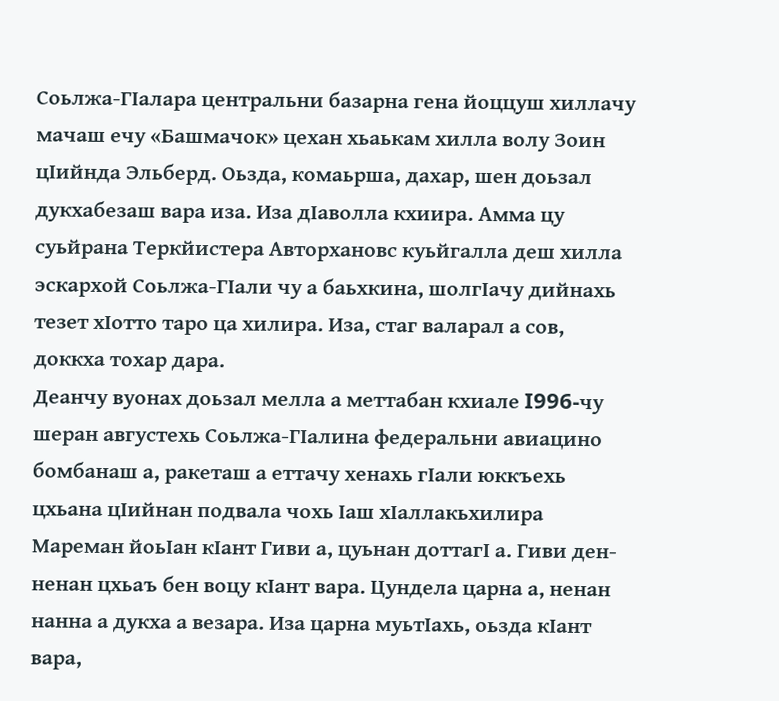Соьлжа-ГIалара центральни базарна гена йоццуш хиллачу мачаш ечу «Башмачок» цехан хьаькам хилла волу Зоин цIийнда Эльберд. Оьзда, комаьрша, дахар, шен доьзал дукхабезаш вара иза. Иза дIаволла кхиира. Амма цу суьйрана Теркйистера Авторхановс куьйгалла деш хилла эскархой Соьлжа-ГIали чу а баьхкина, шолгIачу дийнахь тезет хIотто таро ца хилира. Иза, стаг валарал а сов, доккха тохар дара.
Деанчу вуонах доьзал мелла а меттабан кхиале I996-чу шеран августехь Соьлжа-ГIалина федеральни авиацино бомбанаш а, ракеташ а еттачу хенахь гIали юккъехь цхьана цIийнан подвала чохь Iаш хIаллакьхилира Мареман йоьIан кIант Гиви а, цуьнан доттагI а. Гиви ден-ненан цхьаъ бен воцу кIант вара. Цундела царна а, ненан нанна а дукха а везара. Иза царна муьтIахь, оьзда кIант вара,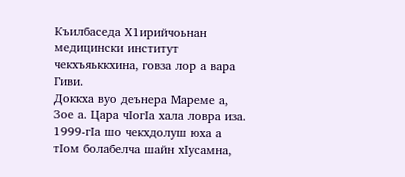Къилбаседа Х1ирийчоьнан медицински институт чекхъяьккхина, говза лор а вара Гиви.
Доккха вуо деънера Мареме а, Зое а. Цара чIогIа хала ловра иза. 1999-гIа шо чекхдолуш юха а тIом болабелча шайн хIусамна,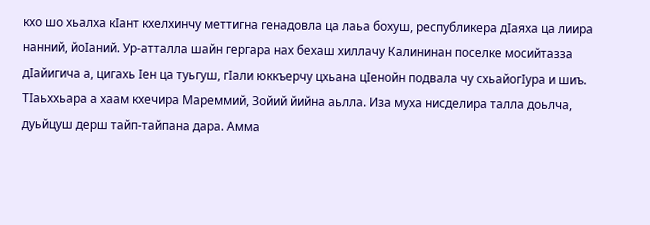кхо шо хьалха кIант кхелхинчу меттигна генадовла ца лаьа бохуш, республикера дIаяха ца лиира нанний, йоIаний. Ур-атталла шайн гергара нах бехаш хиллачу Калининан поселке мосийтазза дIайигича а, цигахь Iен ца туьгуш, гIали юккъерчу цхьана цIенойн подвала чу схьайогIура и шиъ.
ТIаьххьара а хаам кхечира Мареммий, Зойий йийна аьлла. Иза муха нисделира талла доьлча, дуьйцуш дерш тайп-тайпана дара. Амма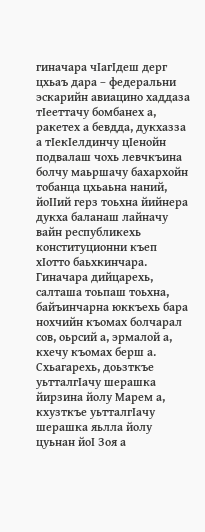гиначара чIагIдеш дерг цхьаъ дара – федеральни эскарийн авиацино хаддаза тIееттачу бомбанех а, ракетех а бевдда, дукхазза а тIекIелдинчу цIенойн подвалаш чохь левчкъина болчу маьршачу бахархойн тобанца цхьаьна наний, йоIIий герз тоьхна йийнера дукха баланаш лайначу вайн республикехь конституционни къеп хIотто баьхкинчара.
Гиначара дийцарехь, салташа тоьпаш тоьхна, байъинчарна юккъехь бара нохчийн къомах болчарал сов, оьрсий а, эрмалой а, кхечу къомах берш а. Схьагарехь, доьзткъе уьтталгIачу шерашка йирзина йолу Марем а, кхузткъе уьтталгIачу шерашка яьлла йолу цуьнан йоI Зоя а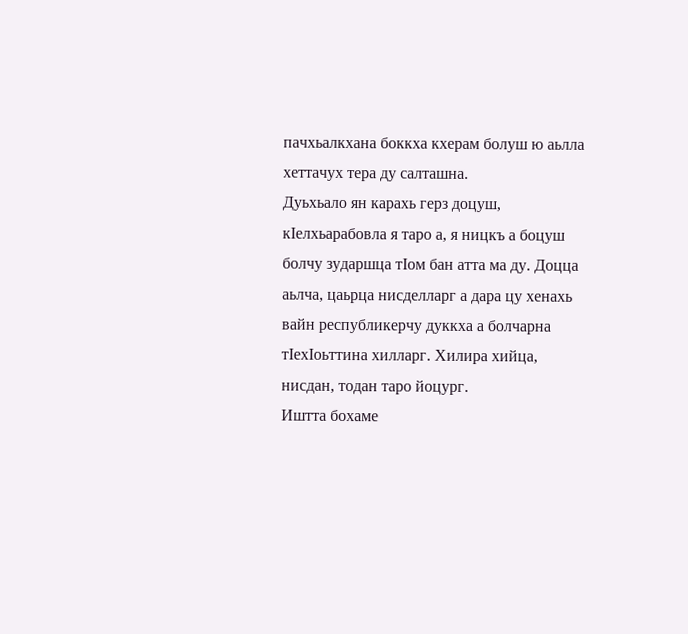пачхьалкхана боккха кхерам болуш ю аьлла хеттачух тера ду салташна.
Дуьхьало ян карахь герз доцуш, кIелхьарабовла я таро а, я ницкъ а боцуш болчу зударшца тIом бан атта ма ду. Доцца аьлча, цаьрца нисделларг а дара цу хенахь вайн республикерчу дуккха а болчарна тIехIоьттина хилларг. Хилира хийца, нисдан, тодан таро йоцург.
Иштта бохаме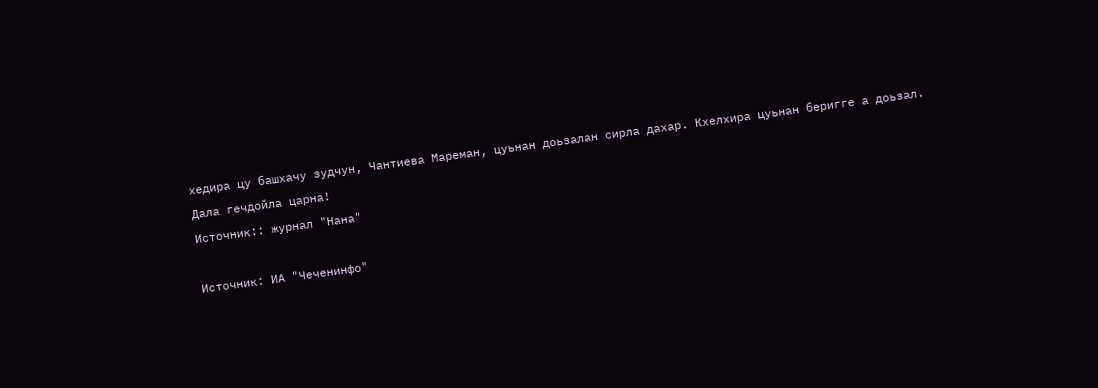хедира цу башхачу зудчун, Чантиева Мареман, цуьнан доьзалан сирла дахар. Кхелхира цуьнан беригге а доьзал.
Дала гечдойла царна!
Источник:: журнал "Нана"

Источник: ИА "Чеченинфо"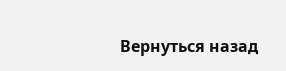Вернуться назад